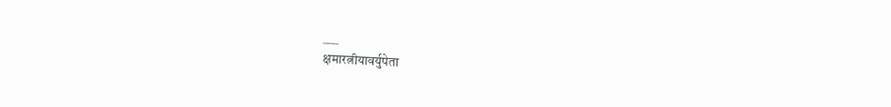___
क्षमारत्नीयावर्युपेता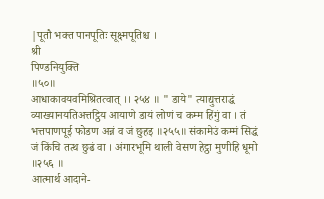|पूतौ भक्त पानपूतिः सूक्ष्मपूतिश्च ।
श्री
पिण्डनियुक्ति
॥५०॥
आधाकावयवमिश्रितत्वात् ।। २५४ ॥ " डाये" त्याद्युत्तराद्धं व्याख्यानयतिअत्तट्ठिय आयाणे डायं लोणं च कम्म हिंगुं वा । तं भत्तपाणपूई फोडण अन्नं व जं छुहइ ॥२५५॥ संकामेउं कम्मं सिद्धं जं किंचि तत्थ छुढं वा । अंगारभूमि थाली वेसण हेट्ठा मुणीहि धूमो ॥२५६ ॥
आत्मार्थ आदाने-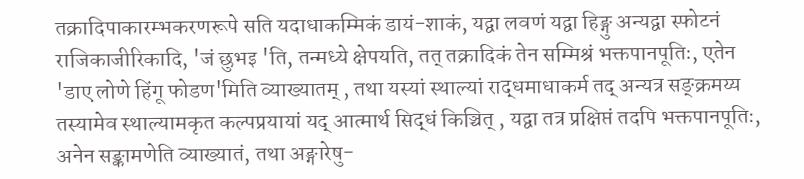तक्रादिपाकारम्भकरणरूपे सति यदाधाकम्मिकं डायं-शाकं, यद्वा लवणं यद्वा हिङ्गु अन्यद्वा स्फोटनं राजिकाजीरिकादि, 'जं छुभइ 'ति, तन्मध्ये क्षेपयति, तत् तक्रादिकं तेन सम्मिश्रं भक्तपानपूतिः, एतेन 'डाए लोणे हिंगू फोडण'मिति व्याख्यातम् , तथा यस्यां स्थाल्यां राद्धमाधाकर्म तद् अन्यत्र सङ्क्रमय्य तस्यामेव स्थाल्यामकृत कल्पप्रयायां यद् आत्मार्थ सिद्धं किञ्चित् , यद्वा तत्र प्रक्षिप्तं तदपि भक्तपानपूतिः, अनेन सङ्कामणेति व्याख्यातं, तथा अङ्गारेषु-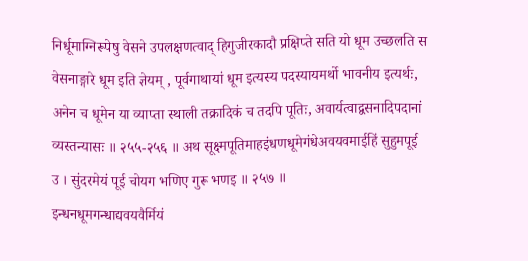निर्धूमाग्निरूपेषु वेसने उपलक्षणत्वाद् हिगुजीरकादौ प्रक्षिप्ते सति यो धूम उच्छलति स वेसनाङ्गारे धूम इति ज्ञेयम् , पूर्वगाथायां धूम इत्यस्य पदस्यायमर्थो भावनीय इत्यर्थः, अनेन च धूमेन या व्याप्ता स्थाली तक्रादिकं च तदपि पूतिः, अवार्यत्वाद्वसनादिपदानां व्यस्तन्यासः ॥ २५५-२५६ ॥ अथ सूक्ष्मपूतिमाहइंधणधूमेगंधेअवयवमाईहिं सुहुमपूई उ । सुंदरमेयं पूई चोयग भणिए गुरू भणइ ॥ २५७ ॥
इन्धनधूमगन्धाद्यवयवैर्मियं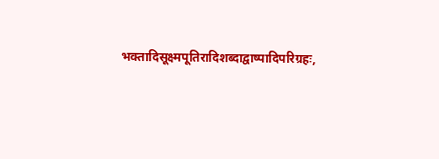भक्तादिसूक्ष्मपूतिरादिशब्दाद्वाष्पादिपरिग्रहः,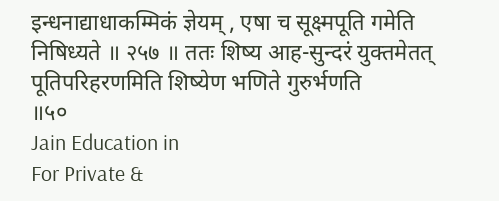इन्धनाद्याधाकम्मिकं ज्ञेयम् , एषा च सूक्ष्मपूति गमेति निषिध्यते ॥ २५७ ॥ ततः शिष्य आह-सुन्दरं युक्तमेतत् पूतिपरिहरणमिति शिष्येण भणिते गुरुर्भणति
॥५०
Jain Education in
For Private &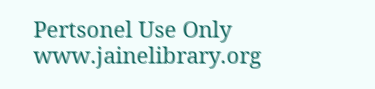Pertsonel Use Only
www.jainelibrary.org